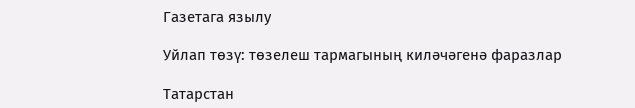Газетага язылу

Уйлап төзү: төзелеш тармагының киләчәгенә фаразлар

Татарстан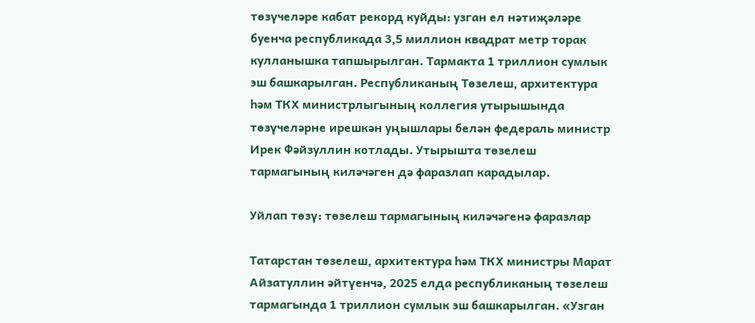төзүчеләре кабат рекорд куйды: узган ел нәтиҗәләре буенча республикада 3,5 миллион квадрат метр торак кулланышка тапшырылган. Тармакта 1 триллион сумлык эш башкарылган. Республиканың Төзелеш, архитектура һәм ТКХ министрлыгының коллегия утырышында төзүчеләрне ирешкән уңышлары белән федераль министр Ирек Фәйзуллин котлады. Утырышта төзелеш тармагының киләчәген дә фаразлап карадылар.

Уйлап төзү: төзелеш тармагының киләчәгенә фаразлар

Татарстан төзелеш, архитектура һәм ТКХ министры Марат Айзатуллин әйтүенчә, 2025 елда республиканың төзелеш тармагында 1 триллион сумлык эш башкарылган. «Узган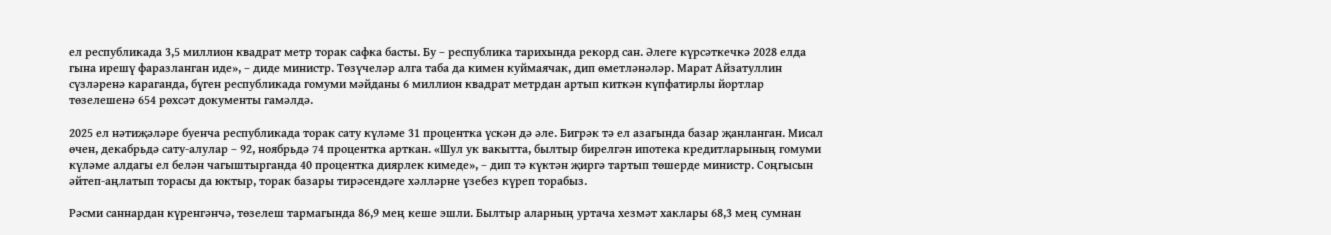ел республикада 3,5 миллион квадрат метр торак сафка басты. Бу – республика тарихында рекорд сан. Әлеге күрсәткечкә 2028 елда гына ирешү фаразланган иде», – диде министр. Төзүчеләр алга таба да кимен куймаячак, дип өметләнәләр. Марат Айзатуллин сүзләренә караганда, бүген республикада гомуми мәйданы 6 миллион квадрат метрдан артып киткән күпфатирлы йортлар төзелешенә 654 рөхсәт документы гамәлдә.

2025 ел нәтиҗәләре буенча республикада торак сату күләме 31 процентка үскән дә әле. Бигрәк тә ел азагында базар җанланган. Мисал өчен, декабрьдә сату-алулар – 92, ноябрьдә 74 процентка арткан. «Шул ук вакытта, былтыр бирелгән ипотека кредитларының гомуми күләме алдагы ел белән чагыштырганда 40 процентка диярлек кимеде», – дип тә күктән җиргә тартып төшерде министр. Соңгысын әйтеп-аңлатып торасы да юктыр, торак базары тирәсендәге хәлләрне үзебез күреп торабыз.

Рәсми саннардан күренгәнчә, төзелеш тармагында 86,9 мең кеше эшли. Былтыр аларның уртача хезмәт хаклары 68,3 мең сумнан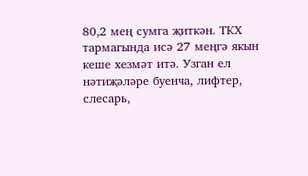80,2 мең сумга җиткән. ТКХ тармагында исә 27 меңгә якын кеше хезмәт итә. Узган ел нәтиҗәләре буенча, лифтер, слесарь,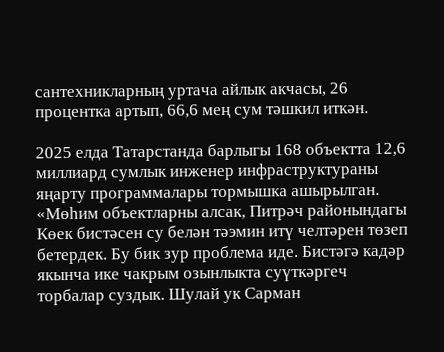сантехникларның уртача айлык акчасы, 26 процентка артып, 66,6 мең сум тәшкил иткән.

2025 елда Татарстанда барлыгы 168 объектта 12,6 миллиард сумлык инженер инфраструктураны яңарту программалары тормышка ашырылган. «Мөһим объектларны алсак, Питрәч районындагы Көек бистәсен су белән тәэмин итү челтәрен төзеп бетердек. Бу бик зур проблема иде. Бистәгә кадәр якынча ике чакрым озынлыкта суүткәргеч торбалар суздык. Шулай ук Сарман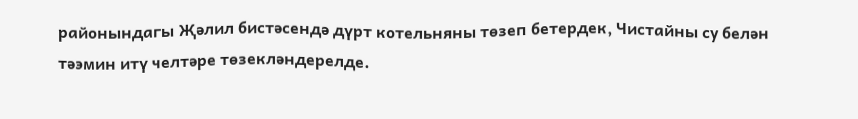районындагы Җәлил бистәсендә дүрт котельняны төзеп бетердек, Чистайны су белән тәэмин итү челтәре төзекләндерелде.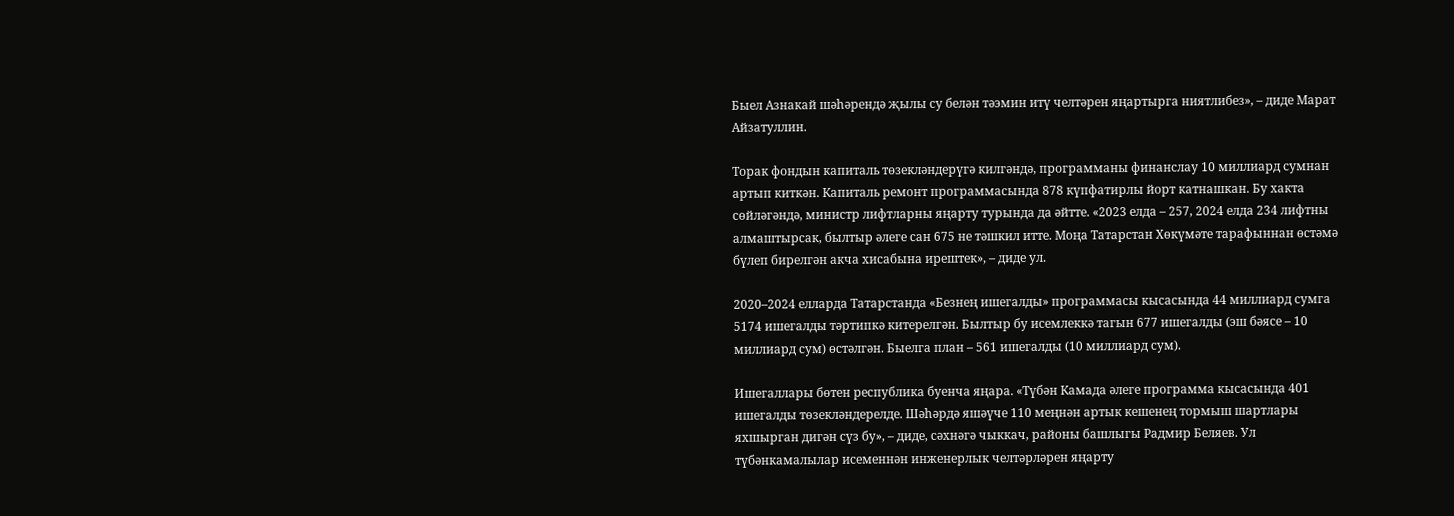Быел Азнакай шәһәрендә җылы су белән тәэмин итү челтәрен яңартырга ниятлибез», – диде Марат Айзатуллин.

Торак фондын капиталь төзекләндерүгә килгәндә, программаны финанслау 10 миллиард сумнан артып киткән. Капиталь ремонт программасында 878 күпфатирлы йорт катнашкан. Бу хакта сөйләгәндә, министр лифтларны яңарту турында да әйтте. «2023 елда – 257, 2024 елда 234 лифтны алмаштырсак, былтыр әлеге сан 675 не тәшкил итте. Моңа Татарстан Хөкүмәте тарафыннан өстәмә бүлеп бирелгән акча хисабына ирештек», – диде ул.

2020–2024 елларда Татарстанда «Безнең ишегалды» программасы кысасында 44 миллиард сумга 5174 ишегалды тәртипкә китерелгән. Былтыр бу исемлеккә тагын 677 ишегалды (эш бәясе – 10 миллиард сум) өстәлгән. Быелга план – 561 ишегалды (10 миллиард сум).

Ишегаллары бөтен республика буенча яңара. «Түбән Камада әлеге программа кысасында 401 ишегалды төзекләндерелде. Шәһәрдә яшәүче 110 меңнән артык кешенең тормыш шартлары яхшырган дигән сүз бу», – диде, сәхнәгә чыккач, районы башлыгы Радмир Беляев. Ул түбәнкамалылар исеменнән инженерлык челтәрләрен яңарту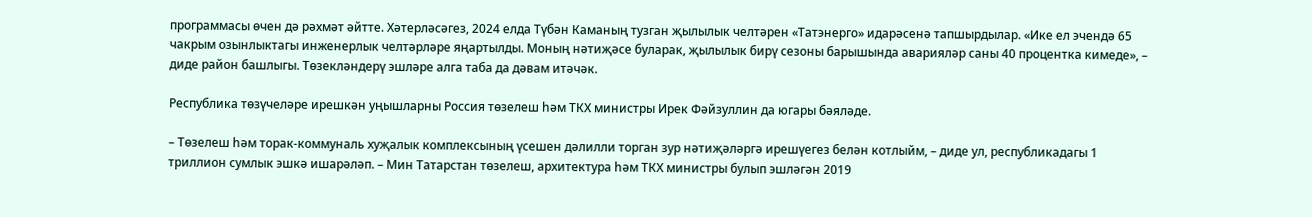программасы өчен дә рәхмәт әйтте. Хәтерләсәгез, 2024 елда Түбән Каманың тузган җылылык челтәрен «Татэнерго» идарәсенә тапшырдылар. «Ике ел эчендә 65 чакрым озынлыктагы инженерлык челтәрләре яңартылды. Моның нәтиҗәсе буларак, җылылык бирү сезоны барышында аварияләр саны 40 процентка кимеде», – диде район башлыгы. Төзекләндерү эшләре алга таба да дәвам итәчәк.

Республика төзүчеләре ирешкән уңышларны Россия төзелеш һәм ТКХ министры Ирек Фәйзуллин да югары бәяләде.

– Төзелеш һәм торак-коммуналь хуҗалык комплексының үсешен дәлилли торган зур нәтиҗәләргә ирешүегез белән котлыйм, – диде ул, республикадагы 1 триллион сумлык эшкә ишарәләп. – Мин Татарстан төзелеш, архитектура һәм ТКХ министры булып эшләгән 2019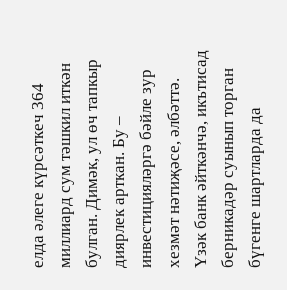елда әлеге күрсәткеч 364 миллиард сум тәшкил иткән булган. Димәк, ул өч тапкыр диярлек арткан. Бу – инвестицияләргә бәйле зур хезмәт нәтиҗәсе, әлбәттә. Үзәк банк әйткәнчә, икътисад берникадәр суынып торган бүгенге шартларда да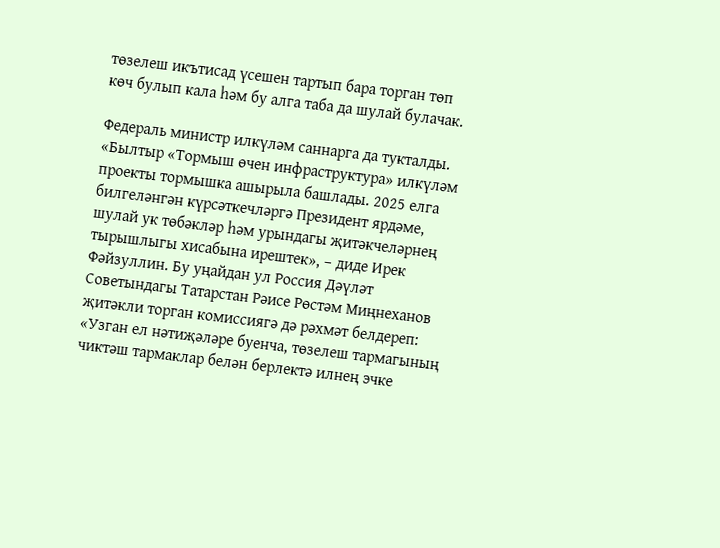төзелеш икътисад үсешен тартып бара торган төп көч булып кала һәм бу алга таба да шулай булачак.

Федераль министр илкүләм саннарга да тукталды. «Былтыр «Тормыш өчен инфраструктура» илкүләм проекты тормышка ашырыла башлады. 2025 елга билгеләнгән күрсәткечләргә Президент ярдәме, шулай ук төбәкләр һәм урындагы җитәкчеләрнең тырышлыгы хисабына ирештек», – диде Ирек Фәйзуллин. Бу уңайдан ул Россия Дәүләт Советындагы Татарстан Рәисе Рөстәм Миңнеханов җитәкли торган комиссиягә дә рәхмәт белдереп: «Узган ел нәтиҗәләре буенча, төзелеш тармагының чиктәш тармаклар белән берлектә илнең эчке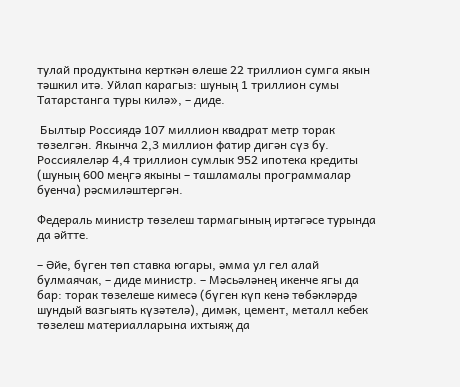тулай продуктына керткән өлеше 22 триллион сумга якын тәшкил итә. Уйлап карагыз: шуның 1 триллион сумы Татарстанга туры килә», – диде.

 Былтыр Россиядә 107 миллион квадрат метр торак төзелгән. Якынча 2,3 миллион фатир дигән сүз бу. Россиялеләр 4,4 триллион сумлык 952 ипотека кредиты (шуның 600 меңгә якыны – ташламалы программалар буенча) рәсмиләштергән.

Федераль министр төзелеш тармагының иртәгәсе турында да әйтте.

– Әйе, бүген төп ставка югары, әмма ул гел алай булмаячак, – диде министр. – Мәсьәләнең икенче ягы да бар: торак төзелеше кимесә (бүген күп кенә төбәкләрдә шундый вазгыять күзәтелә), димәк, цемент, металл кебек төзелеш материалларына ихтыяҗ да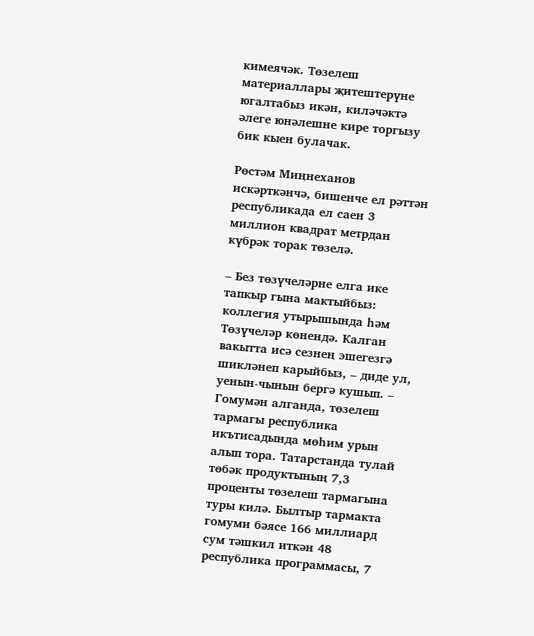кимеячәк. Төзелеш материаллары җитештерүне югалтабыз икән, киләчәктә әлеге юнәлешне кире торгызу бик кыен булачак.

Рөстәм Миңнеханов искәрткәнчә, бишенче ел рәттән республикада ел саен 3 миллион квадрат метрдан күбрәк торак төзелә.

– Без төзүчеләрне елга ике тапкыр гына мактыйбыз: коллегия утырышында һәм Төзүчеләр көнендә. Калган вакытта исә сезнең эшегезгә шикләнеп карыйбыз, – диде ул, уенын-чынын бергә кушып. – Гомумән алганда, төзелеш тармагы республика икътисадында мөһим урын алып тора. Татарстанда тулай төбәк продуктының 7,3 проценты төзелеш тармагына туры килә. Былтыр тармакта гомуми бәясе 166 миллиард сум тәшкил иткән 48 республика программасы, 7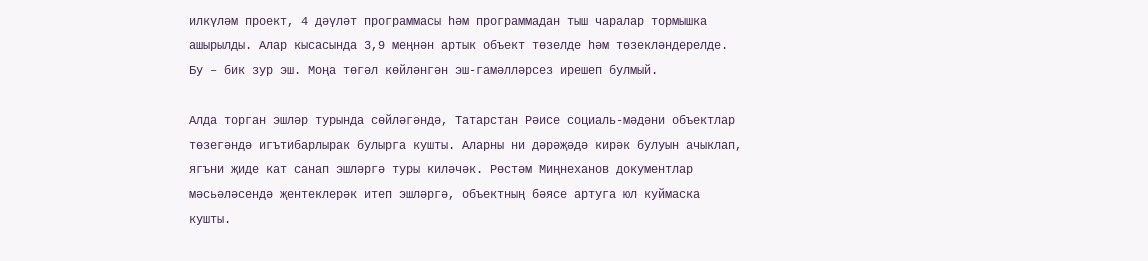илкүләм проект, 4 дәүләт программасы һәм программадан тыш чаралар тормышка ашырылды. Алар кысасында 3,9 меңнән артык объект төзелде һәм төзекләндерелде. Бу – бик зур эш. Моңа төгәл көйләнгән эш-гамәлләрсез ирешеп булмый.

Алда торган эшләр турында сөйләгәндә, Татарстан Рәисе социаль-мәдәни объектлар төзегәндә игътибарлырак булырга кушты. Аларны ни дәрәҗәдә кирәк булуын ачыклап, ягъни җиде кат санап эшләргә туры киләчәк. Рөстәм Миңнеханов документлар мәсьәләсендә җентеклерәк итеп эшләргә, объектның бәясе артуга юл куймаска кушты.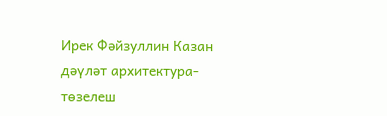Ирек Фәйзуллин Казан дәүләт архитектура-төзелеш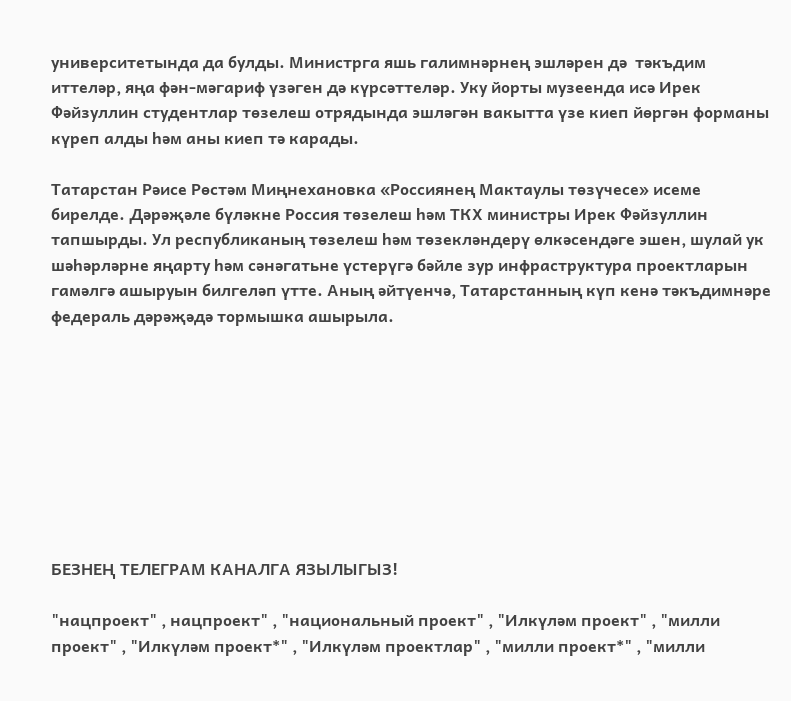университетында да булды. Министрга яшь галимнәрнең эшләрен дә  тәкъдим иттеләр, яңа фән-мәгариф үзәген дә күрсәттеләр. Уку йорты музеенда исә Ирек Фәйзуллин студентлар төзелеш отрядында эшләгән вакытта үзе киеп йөргән форманы күреп алды һәм аны киеп тә карады.

Татарстан Рәисе Рөстәм Миңнехановка «Россиянең Мактаулы төзүчесе» исеме бирелде. Дәрәҗәле бүләкне Россия төзелеш һәм ТКХ министры Ирек Фәйзуллин тапшырды. Ул республиканың төзелеш һәм төзекләндерү өлкәсендәге эшен, шулай ук шәһәрләрне яңарту һәм сәнәгатьне үстерүгә бәйле зур инфраструктура проектларын гамәлгә ашыруын билгеләп үтте. Аның әйтүенчә, Татарстанның күп кенә тәкъдимнәре федераль дәрәҗәдә тормышка ашырыла.









БЕЗНЕҢ ТЕЛЕГРАМ КАНАЛГА ЯЗЫЛЫГЫЗ!

"нацпроект" , нацпроект" , "национальный проект" , "Илкүләм проект" , "милли проект" , "Илкүләм проект*" , "Илкүләм проектлар" , "милли проект*" , "милли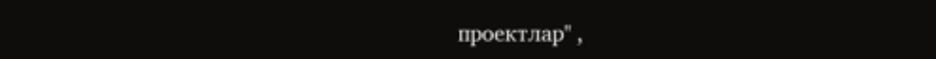проектлар" ,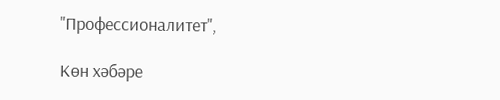"Профессионалитет",

Көн хәбәре